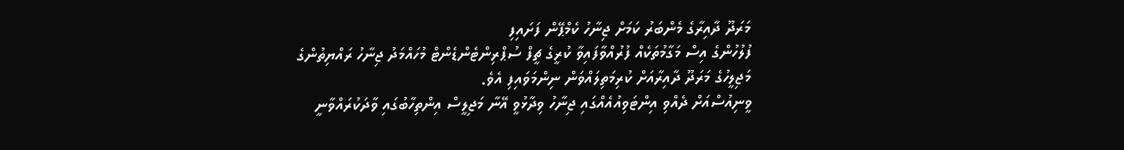މަރަދޫ ދާއިރާގެ މެންބަރު ކަމަށް ޖިނާހު ކެމްޕޭން ފަށައިފި
ފުލުހުންގެ އިސް މަގާމުތަކެއް ފުރުއްވާފައިވާ ކުރީގެ ޗީފް ސުޕްރިންޓެންޑެންޓް މުހައްމަދު ޖިނާހު ރައްޔިތުންގެ މަޖިލީހުގެ މަރަދޫ ދާއިރާއަށް ކުރިމަތިލައްވަން ނިންމަވައިފި އެވެ.
ވީނިއުސްއަށް ދެއްވި އިންޓަވިއުއެއްގައި ޖިނާހު ވިދާޅުވީ އޭނާ މަޖިލީސް އިންތިހާބުގައި ވާދަކުރައްވާނީ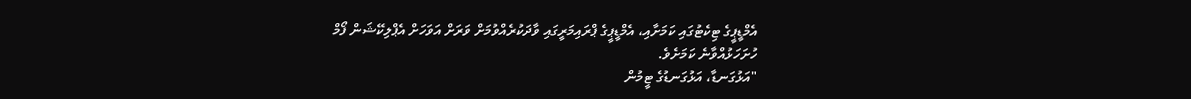އެމްޑީޕީގެ ޓިކެޓުގައި ކަމަށާއި، އެމްޑީޕީގެ ޕްރައިމަރީގައި ވާދަކުރެއްވުމަށް ވަރަށް އަވަހަށް އެޕްލިކޭޝަން ފޯމް ހުށަހަޅުއްވާނެ ކަމަށެވެ.
"އަޅުގަނޑާ، އަޅުގަނޑުގެ ޓީމުން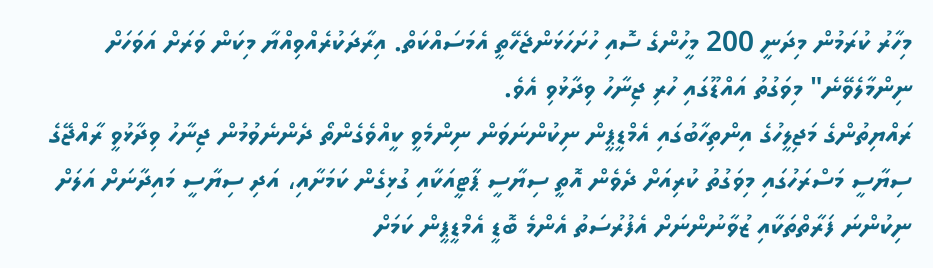މިހާރު ކުރަމުން މިދަނީ 200 މީހުންގެ ސޮއި ހުށަހަޅަންޖެހޭތީ އެމަސައްކަތް. އިރާދަކުރެއްވިއްޔާ މިކަން ވަރަށް އަވަހަށް ނިންމާލެވޭނެ" މިވަގުތު އައްޑޫގައި ހުރި ޖިނާހު ވިދާޅުވި އެވެ.
ރައްޔިތުންގެ މަޖިލީހުގެ އިންތިހާބުގައި އެމްޑީޕީން ނިކުންނަވަން ނިންމެވީ ކީއްވެގެންތޯ ދެންނެވުމުން ޖިނާހު ވިދާޅުވީ ރާއްޖޭގެ ސިޔާސީ މަސްރަހުގައި މިވަގުތު ކުރިއަށް ދެވެން އޮތީ ސިޔާސީ ޕާޓީއަކާއި ގުޅިގެން ކަމަށާއި، އަދި ސިޔާސީ މައިދާނަށް އަލަށް ނިކުންނަ ފަރާތްތަކާއި ޒުވާނުންނަށް އެފުރުސަތު އެންމެ ބޮޑީ އެމްޑީޕީން ކަމަށް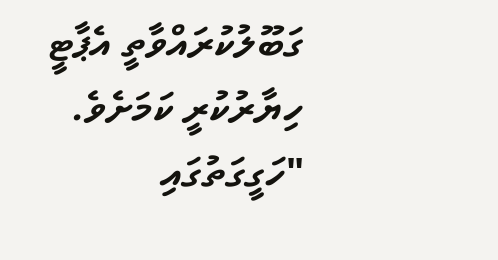ގަބޫލުކުރައްވާތީ އެޕާޓީ ހިޔާރުކުރީ ކަމަށެވެ.
"ހަގީގަތުގައި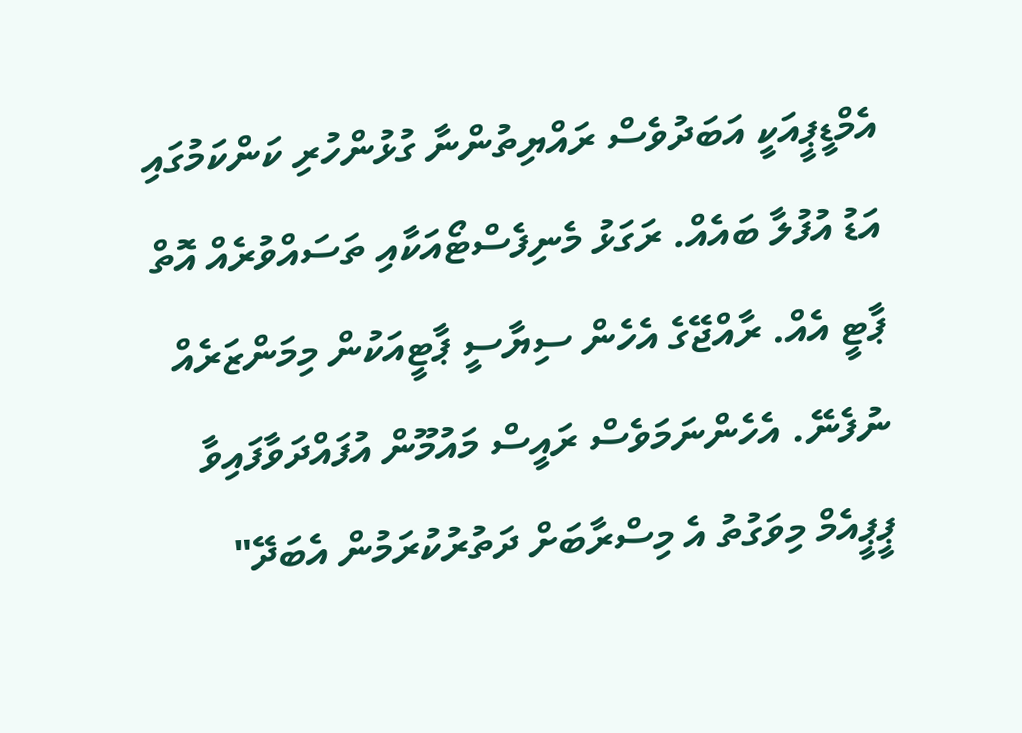އެމްޑީޕީއަކީ އަބަދުވެސް ރައްޔިތުންނާ ގުޅުންހުރި ކަންކަމުގައި އަޑު އުފުލާ ބައެއް. ރަގަޅު މެނިފެސްޓޯއަކާއި ތަސައްވުރެއް އޮތް ޕާޓީ އެއް. ރާއްޖޭގެ އެހެން ސިޔާސީ ޕާޓީއަކުން މިމަންޒަރެއް ނުފެނޭ. އެހެންނަމަވެސް ރައީސް މައުމޫން އުފައްދަވާފައިވާ ޕީޕީއެމް މިވަގުތު އެ މިސްރާބަށް ދަތުރުކުރަމުން އެބަދޭ"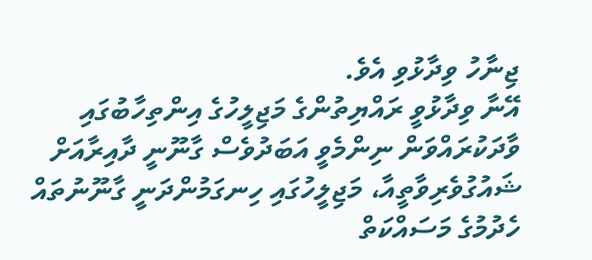ޖިނާހު ވިދާޅުވި އެވެ.
އޭނާ ވިދާޅުވީ ރައްޔިތުންގެ މަޖިލީހުގެ އިންތިހާބުގައި ވާދަކުރައްވަން ނިންމެވީ އަބަދުވެސް ގާނޫނީ ދާއިރާއަށް ޝައުގުވެރިވާތީއާ، މަޖިލީހުގައި ހިނގަމުންދަނީ ގާނޫނުތައް ހެދުމުގެ މަސައްކަތް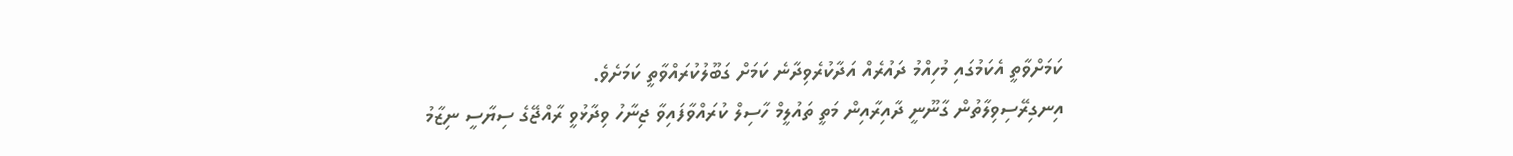ކަމަށްވާތީ އެކަމުގައި މުހިއްމު ދައުރެއް އަދާކުރެވިދާނެ ކަމަށް ގަބޫލުކުރައްވާތީ ކަމަށެވެ.
އިނގިރޭސިވިލާތުން ގާނޫނީ ދާއިރާއިން މަތީ ތައުލީމް ހާސިލް ކުރައްވާފައިވާ ޖިނާހު ވިދާޅުވީ ރާއްޖޭގެ ސިޔާސީ ނިޒާމު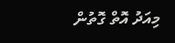މިއަދު އޮތް ގޮތުން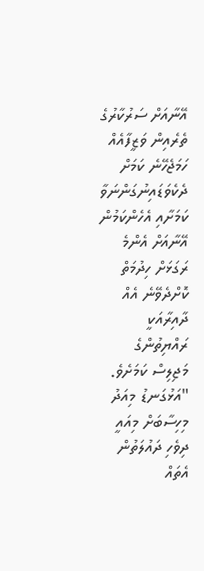އޭނާއަށް ސަރުކާރުގެ ތެރެއިން ވަޒީފާއެއް ހަމަޖެހޭނެ ކަމަށް ދެކެވަޑައިނުގަންނަވާ ކަމަށާއި އެހެންކަމުން އޭނާއަށް އެންމެ ރަގަޅަށް ހިދުމަތް ކޮށްދެވޭނެ އެއް ދާއިރާއަކީ ރައްޔިތުންގެ މަޖިލިސް ކަމަށެވެ.
"އަޅުގަނޑު މިއަދު މިހިސާބަށް މިއައީ ދިވެހި ދައުލަތުން އެތައް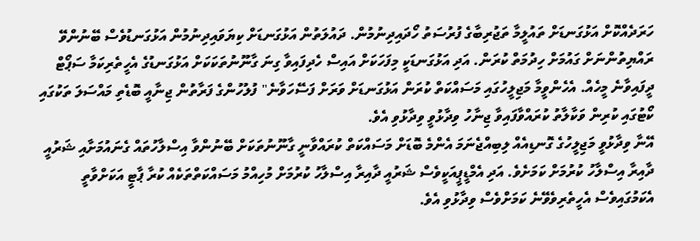ހަރަދެއްކޮށް އަޅުގަނޑަށް ތައުލީމާ ތަޖުރިބާގެ ފުރުސަތު ހޯދައިދިނުމުން. ދައުލަތުން އަޅުގަނޑަށް ކިޔަވައިދިނުމުން އަޅުގަނޑުވެސް ބޭނުންވޭ ރައްޔިތުންނަށް ގައުމަށް ހިދުމަތް ކުރަން. އަދި އަޅުގަނޑަކީ މިފަހަކަށް އައިސް ހެދިފައިވާ ގިނަ ގާނޫނުތަކަކަށް އަޅުގަނޑުގެ އެހީތެރިކަމާ ސަޕޯޓް ދީފައިވާނެ މީހެއް. އެހެންވީމާ މަޖިލީހުގައި މަސައްކަތް ކުރަން އަޅުގަނޑަށް ވަރަށް ފަސޭހަވާނެ" ފުލުހުންގެ ފަރާތުން ޖިނާއީ ބޮޑެތި މައްސަލަ ތަކުގައި ކޯޓުގައި ކުރިން ވަކާލާތު ކުރައްވާފައިވާ ޖިނާހު ވިދާޅުވީ ވިދާޅުވި އެވެ.
އޭނާ ވިދާޅުވީ މަޖިލީހުގެ ގޮނޑިއެއް ލިބިއްޖެނަމަ އެންމެ ބޮޑަށް މަސައްކަތް ކުރައްވާނީ ގާނޫނުތަކަށް ބޭނުންވާ އިސްލާހުތައް ގެނައުމަށާއި ޝަރުއީ ދާއިރާ އިސްލާހު ކުރުމަށް ކަމަށެވެ. އަދި އެމްޑީޕީއަކީވެސް ޝަރުއީ ދާއިރާ އިސްލާހު ކުރުމަށް މުހިއްމު މަސައްކަތްތަކެއް ކުރާ ޕާޓީ އަކަށްވާތީ އެކަމުގައިވެސް އެހީތެރިވެވޭނެ ކަމަށްވެސް ވިދާޅުވި އެވެ.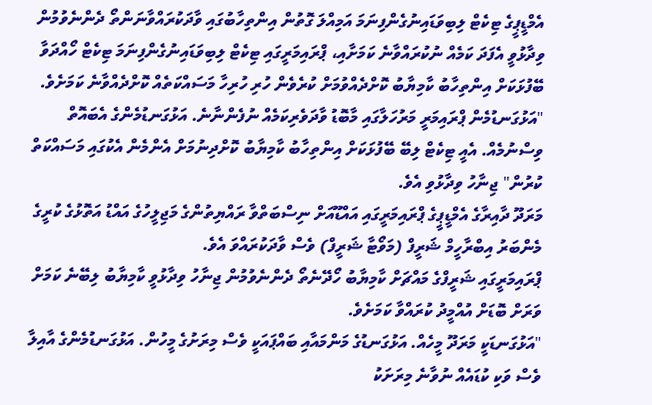އެމްޑީޕީގެ ޓިކެޓް ލިބިވަޑައިނުގެންފިނަމަ އަމިއްލަ ގޮތުން އިންތިހާބުގައި ވާދަކުރައްވާނަންތޯ ދެންނެވުމުން ވިދާޅުވީ އެފަދަ ކަމެއް ނުކުރައްވާނެ ކަމަށާއި، ޕްރައިމަރީގައި ޓިކެޓް ލިބިވަޑައިނުގެންފިނަމަ ޓިކެޓް ހޯއްދަވާ ބޭފުޅަކަށް އިންތިހާބު ކާމިޔާބު ކޮށްދެއްވުމަށް ކުރެވެން ހުރި ހުރިހާ މަސައްކަތެއް ކޮށްދެއްވާނެ ކަމަށެވެ.
"އަޅުގަނޑުމެން ޕްރައިމަރީ މަރުހަލާގައި މާބޮޑު ވާދަވެރިކަމެއް ނުފެންނާނެ. އަޅުގަނޑުމެންގެ އެބައޮތް ވިސްނުމެއް. އެއީ ޓިކެޓް ލިބޭ ބޭފުޅަކަށް އިންތިހާބު ކާމިޔާބު ކޮށްދިނުމަށް އެންމެން އެކުގައި މަސައްކަތް ކުރުން" ޖިނާހު ވިދާޅުވި އެވެ.
މަރަދޫ ދާއިރާގެ އެމްޑީޕީގެ ޕްރައިމަރީގައި އައްޑޫއަށް ނިސްބަތްވާ ރައްޔިތުންގެ މަޖިލީހުގެ އައްޑު އަތޮޅުގެ ކުރީގެ މެންބަރު އިބްރާހީމް ޝަރީފް (މަވޯޓާ ޝަރީފް) ވެސް ވާދަކުރައްވަ އެވެ.
ޕްރައިމަރީގައި ޝަރީފްގެ މައްޗަށް ކާމިޔާބު ހޯދޭނެތޯ ދެންނެވުމުން ޖިނާހު ވިދާޅުވީ ކާމިޔާބު ލިބޭނެ ކަމަށް ވަރަށް ބޮޑަށް އުއްމީދު ކުރައްވާ ކަމަށެވެ.
"އަޅުގަނޑަކީ މަރަދޫ މީހެއް. އަޅުގަނޑުގެ މަންމައާއި ބައްޕައަކީ ވެސް މިރަށުގެ މީހުން. އަޅުގަނޑުމެންގެ އާއިލާ ވެސް ވަކި ކުޑައެއް ނުވާނެ މިރަށަކު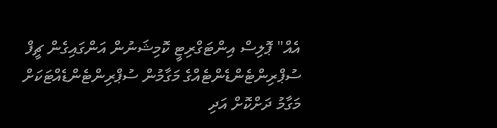އެއް" ޕޮލިސް އިންޓަގްރިޓީ ކޮމިޝަނުން އަންގައިގެން ޗީފް ސުޕްރިންޓެންޑެންޓެއްގެ މަގާމުން ސުޕްރިންޓެންޑެއްޓަކަށް މަގާމު ދަށްކޮށް އަދި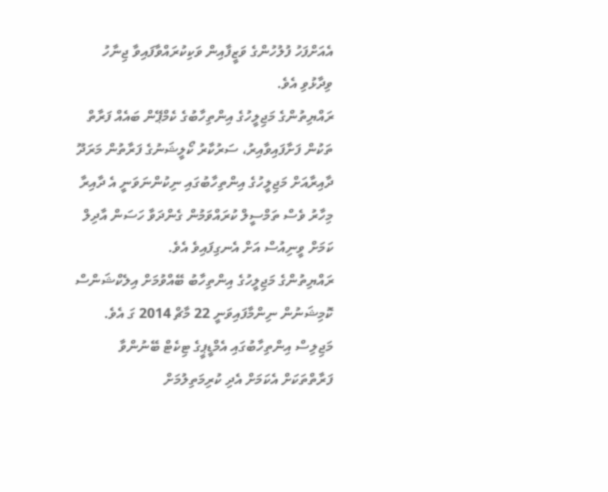އެއަށްފަހު ފުލުހުންގެ ވަޒީފާއިން ވަކިކުރައްވާފައިވާ ޖިނާހު ވިދާޅުވި އެވެ.
ރައްޔިތުންގެ މަޖިލީހުގެ އިންތިހާބުގެ ކެމްޕޭން ބައެއް ފަރާތް ތަކުން ފަށާފައިވާއިރު، ސަރުކާރު ކޯލީޝަނުގެ ފަރާތުން މަރަދޫ ދާއިރާއަށް މަޖިލީހުގެ އިންތިހާބުގައި ނިކުންނަވަނީ އެ ދާއިރާ މިހާރު ވެސް ތަމްސީލް ކުރައްވަމުން ގެންދަވާ ހަސަން އާދިލް ކަމަށް ވީނިއުސް އަށް އެނގިފައިވެ އެވެ.
ރައްޔިތުންގެ މަޖިލީހުގެ އިންތިހާބު ބޭއްވުމަށް އިލެކްޝަންސް ކޮމިޝަނުން ނިންމާފައިވަނީ 22 މާޗް 2014 ގަ އެވެ. މަޖިލިސް އިންތިހާބުގައި އެމްޑީޕީގެ ޓިކެޓް ބޭނުންވާ ފަރާތްތަކަށް އެކަމަށް އެދި ކުރިމަތިލުމަށް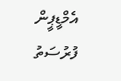އެމްޑީޕީން ފުރުސަތު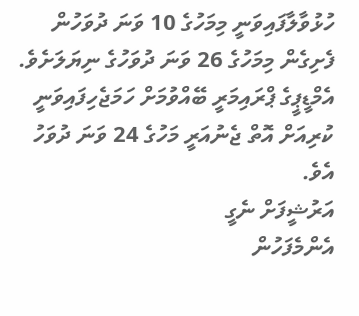ހުޅުވާލާފައިވަނީ މިމަހުގެ 10 ވަނަ ދުވަހުން ފެށިގެން މިމަހުގެ 26 ވަނަ ދުވަހުގެ ނިޔަލަށެވެ. އެމްޑީޕީގެ ޕްރައިމަރީ ބޭއްވުމަށް ހަމަޖެހިފައިވަނީ ކުރިއަށް އޮތް ޖެނުއަރީ މަހުގެ 24 ވަނަ ދުވަހު އެވެ.
އަރުޝީފަށް ނެގީ
އެންމެފަހުން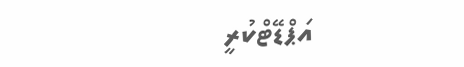އަޕްޑޭޓްކުރީ